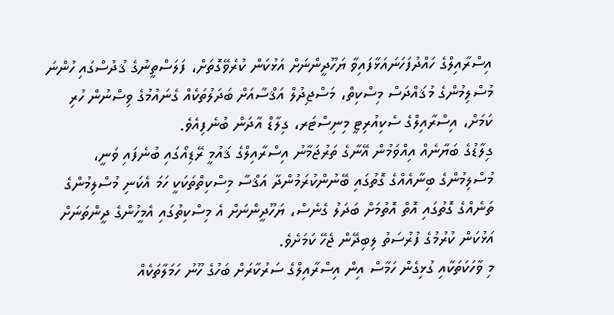އިސްރާއިލްގެ ހައްދުފަހަނައަޅާފައިވާ ޔަހޫދީންނަށް އަޅުކަން ކުރެވޭގޮތަށް، ފަލަސްތީނުގެ ޤުދުސްގައި ހުންނަ މުސްލިމުންގެ މުޤައްދަސް މިސްކިތް، މަސްޖިދުލް އަޤްސާއަށް ބަދަލުތަކެއް ގެނައުމުގެ ވިސްނުން ހުރި ކަމަށް، އިސްރާއިލްގެ ސެކިއުރިޓީ މިނިސްޓަރ، ގިލާޑް އާދަން ބުނެފިއެވެ.
ގިލާޑުގެ ބަޔާނެއް އިއްވަމުން އޭނާގެ ތަރުޖަމާނު އިސްރާއިލްގެ ޤައުމީ ރޭޑިއޯގައި ބުނެފައި ވަނީ، މުސްލިމުންގެ ބިނާއެއްގެ ގޮތުގައި ބޭނުންކުރަމުންދާ އަޤްސާ މިސްކިތްތަކަކީ ހަމަ އެކަނި މުސްލިމުންގެ ތަނެއްގެ ގޮތުގައި އޮތް އޮތުމަށް ބަދަލު ގެނެސް، ޔަހޫދީންނަށް އެ މިސްކިތުގައި އެމީހުންގެ ދީންތަނަށް އަޅުކަން ކުރުމުގެ ފުރުސަތު ލިބިދޭން ޖެހޭ ކަމަށެވެ.
މި ވާހަކަތަކާއި ގުޅިގެން ހަމާސް އިން އިސްރާއިލްގެ ސަރުކާރަށް ބަހުގެ ހޫނު ހަމަލާތަކެއް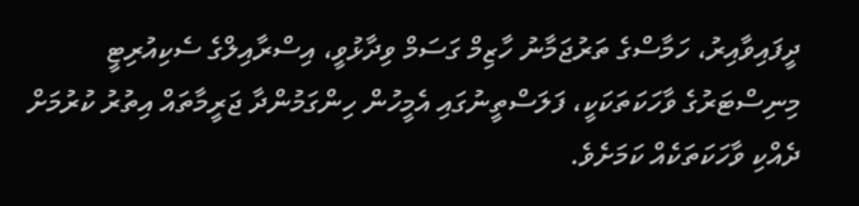ދީފައިވާއިރު، ހަމާސްގެ ތަރުޖަމާނު ހާޒިމް ގަސަމް ވިދާޅުވީ، އިސްރާއިލްގެ ސެކިއުރިޓީ މިނިސްޓަރުގެ ވާހަކަތަކަކީ، ފަލަސްތީނުގައި އެމީހުން ހިންގަމުންދާ ޖަރީމާތައް އިތުރު ކުރުމަށް ދެއްކި ވާހަކަތަކެއް ކަމަށެވެ.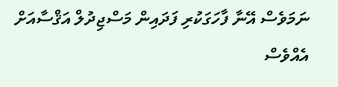ނަމަވެސް އޭނާ ފާހަގަކުރި ފަދައިން މަސްޖިދުލް އަޤްސާއަށް އެއްވެސް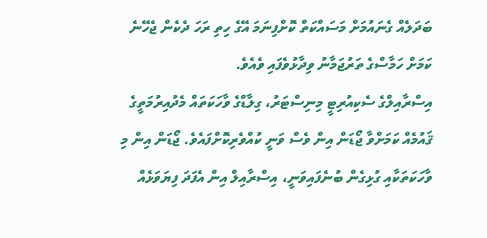ބަދަލެއް ގެނައުމަށް މަސައްކަތް ކޮށްފިނަމަ އޭގެ ހިތި ރަހަ ދެކެން ޖެހޭނެ ކަމަށް ހަމާސްގެ ތަރުޖަމާނު ވިދާޅުވެފައި ވެއެވެ.
އިސްރާއިލްގެ ސެކިއުރިޓީ މިނިސްޓަރު، ގިލާޑްގެ ވާހަކަތައް މެދުއިރުމަތީގެ ޤައުމެއް ކަމަށްވާ ޖޯޑަން އިން ވެސް ވަނީ ކުއްވެރިކޮށްފައެވެ. ޖޯޑަން އިން މި ވާހަކަތަކާއި ގުޅިގެން ބުނެފައިވަނީ، އިސްރާއިލް އިން އެފަދަ ފިޔަވަޅެއް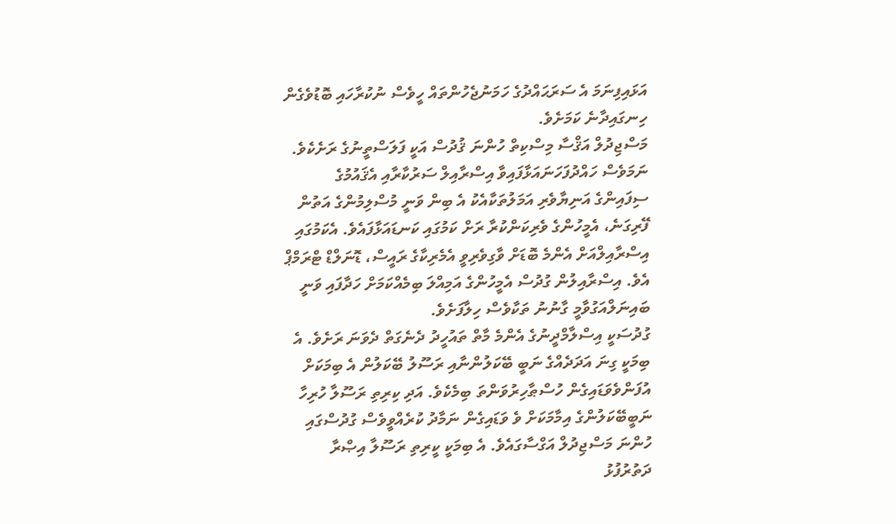އަޅައިފިނަމަ އެ ސަރަޙައްދުގެ ހަމަނުޖެހުންތައް ހީވެސް ނުކުރާހައި ބޮޑުވެގެން ހިނގައިދާނެ ކަމަށެވެ.
މަސްޖިދުލް އަޤްސާ މިސްކިތް ހުންނަ ޤުދުސް އަކީ ފަލަސްތީނުގެ ރަށެކެވެ. ނަމަވެސް ހައްދުފަހަނައަޅާފައިވާ އިސްރާއިލް ސަރުކާރާއި އެޤައުމުގެ ސިފައިންގެ އަނިޔާވެރި އަމަލުތަކާއެކު އެ ބިން ވަނީ މުސްލިމުންގެ އަތުން ފޭރިގަނެ، އެމީހުންގެ ވެރިކަންކުރާ ރަށް ކަމުގައި ކަނޑައަޅާފައެވެ. އެކަމުގައި އިސްރާއިލްއަށް އެންމެ ބޮޑަށް ވާގިވެރިވީ އެމެރިކާގެ ރައީސް، ޑޮނަލްޑް ޓްރަމްޕް އެވެ. އިސްރާއިލުން ގުދުސް އެމީހުންގެ އަމިއްލަ ބިމެއްކަމަށް ހަދާފައި ވަނީ ބައިނަލްއަގުވާމީ ގާނުނު ތަކާވެސް ހިލާފަށެވެ.
ގުދުސަކީ އިސްލާމްދީނުގެ އެންމެ މާތް ތައުހީދު ދެނެގަތް ދެވަނަ ރަށެވެ. އެ ބިމަކީ ގިނަ އަދަދެއްގެ ނަބީ ބޭކަލުންނާއި ރަސޫލު ބޭކަލުން އެ ބިމަކަށް އުފަންވެވަޑައިގެން ހުސްޠާހިރުވަންތަ ބިމެކެވެ. އަދި ކިރިތި ރަސޫލާ ހުރިހާ ނަބީބޭކަލުންގެ އިމާމަކަށް ވެ ވަޑައިގެން ނަމާދު ކުރެއްވީވެސް ގުދުސްގައި ހުންނަ މަސްޖިދުލް އަގްސާގައެވެ. އެ ބިމަކީ ކީރިތި ރަސޫލާ އިޞްރާ ދަތުރުފުޅު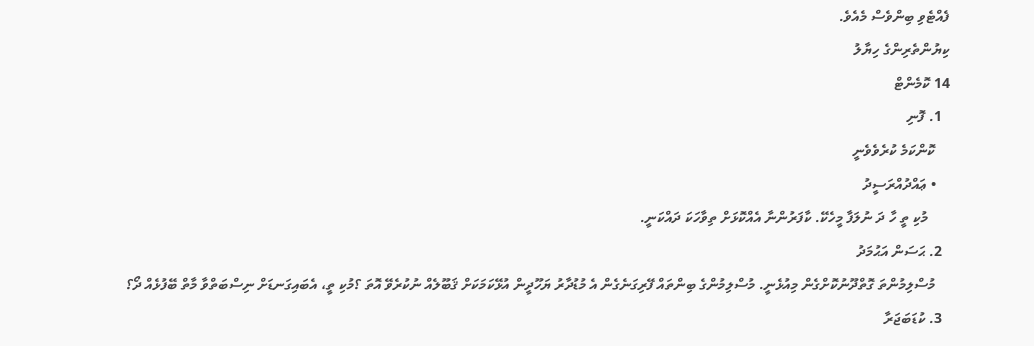ފެއްޓެވި ބިންވެސް މެއެވެ.
ކިޔުންތެރިންގެ ހިޔާލު
14 ކޮމެންޓް
  1. ފޮނި
    ކޮންކަމެ ކުރެވެވެނީ
    • ޢައްދުއްރަސީދު
      މުކި ތީ ހާ ދަ ނުލަފާ މީހެކޭ. ކާފަރުންނާ އެއްކޮޅަށް ތިވާހަކަ ދައްކަނީ.
  2. ޙަސަން އަޙުމަދު
    މުސްލިމުންތަ ގޮތްދޫނުކޮށްގެން މިއުޅެނީ. މުސްލިމުންގެ ބިންތައް ފޭރިގަނެގެން އެ މުޑުދާރު ޔަހޫދީން އުޅޭކަމަކަށް ޤަބޫލެއް ނުކުރެވޭ އޮތަ ؟މުކި ތީ، އެބައިގަނޑަށް ނިސްބަތްވާ މާތް ބޭފުޅެއް ދޯ؟
  3. ކުޑަބަޖަރާ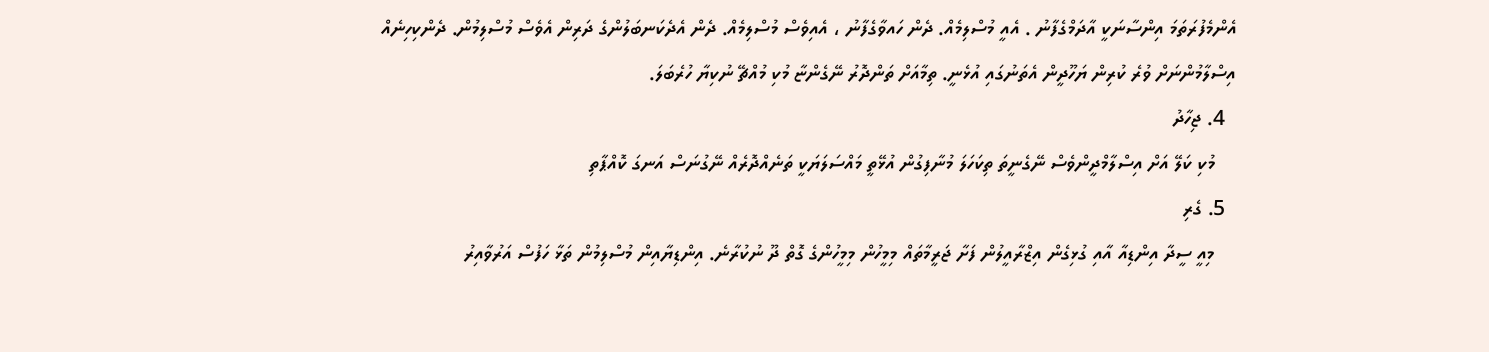އެންމެފުރަތަމަ އިންސާނަކީ އާދަމްގެފާނު . އެއީ މުސްލިމެއް. ދެން ހައވާގެފާނު ، އެއިވެސް މުސްލިމެއް. ދެން އެދެކަނބަލުންގެ ދަރިން އެވެސް މުސްލިމުން. ދެންކިހިނެއް އިސްލާމުންނަށް ވުރެ ކުރިން ޔަހޫދީން އެތަނުގައި އުޅެނީ. ތިމާއަށް ތަންދޮރު ނޭގެންޏާ މުކި މުއްޗޭ ނުކިޔާ ހުރެބަލަ.
  4. ޖިހާދު
    މުކި ކަލޭ އަށް އިސްލާމްދީންވެސް ނޭގެނީތަ ތިކަހަލަ މުނާފިގުން އުޅޭތީ މައްސަލަޔަކީ ތަނެއްދޮރެއް ނޭގުނަސް އަނގަ ކޮއްޕާތި
  5. ގެރި
    މިއީ ސީދާ އިންޑިއާ އާއި ގުޅިގެން އިޒްރާއީލުން ފަށާ ޖަރީމާތައް މިމީހުން މިމީހުންގެ ގޮތް ދޫ ނުކުރާނެ. އިންޑިޔާއިން މުސްލިމުން ތަޅާ ހަފުސް އަރުވާއިރު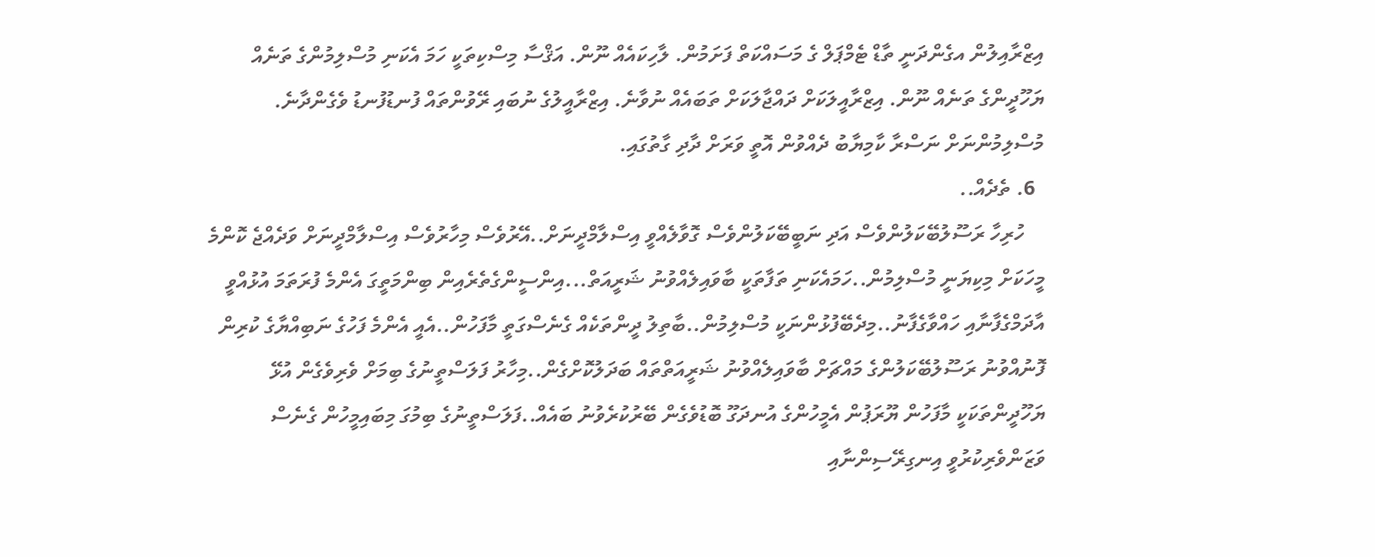އިޒްރާއިލުން އގެންދަނީ ތާޑް ޓެމްޕަލް ގެ މަސައްކަތް ފަށަމުން. ލާހިކައެއް ނޫން. އަޤްސާ މިސްކިތަކީ ހަމަ އެކަނި މުސްލިމުންގެ ތަނެއް ޔަހޫދީންގެ ތަނެއް ނޫން. އިޒްރާއީލަކަށް ދައްޖާލަކަށް ތަބައެއް ނުވާނެ. އިޒްރާއީލުގެ ނުބައި ރޭވުންތައް ފުނޑުފުނޑު ވެގެންދާނެ. މުސްލިމުންނަށް ނަސްރާ ކާމިޔާބު ދެއްވުން އޮތީ ވަރަށް ދާދި ގާތުގައި.
  6. ތެދެއް..
    ހުރިހާ ރަސޫލުބޭކަލުންވެސް އަދި ނަބީބޭކަލުންވެސް ގޮވާލެއްވީ އިސްލާމްދީނަށް..އޭރުވެސް މިހާރުވެސް އިސްލާމްދީނަށް ވަދެއްޖެ ކޮންމެ މީހަކަށް މިކިޔަނީ މުސްލިމުން..ހަމައެކަނި ތަފާތަކީ ބާވައިލެއްވުނު ޝަރީއަތް...އިންސީންގެތެރެއިން ބިންމަތީގަ އެންމެ ފުރަތަމަ އުޅުއްވީ އާދަމްގެފާނާއި ހައްވާގެފާނު..މިދެބޭފުޅުންނަކީ މުސްލިމުން..ބާތިލު ދީންތަކެއް ގެނެސްގަތީ މާފަހުން..އެއީ އެންމެ ފަހުގެ ނަބިއްޔާގެ ކުރިން ފޮނުއްވުނު ރަސޫލުބޭކަލުންގެ މައްޗަށް ބާވައިލެއްވުނު ޝަރީއަތްތައް ބަދަލުކޮށްގެން..މިހާރު ފަލަސްތީނުގެ ބިމަށް ވެރިވެގެން އުޅޭ ޔަހޫދީންތަކަކީ މާފަހުން ޔޫރަޕުން އެމީހުންގެ އުނދަގޫ ބޮޑުވެގެން ބޭރުކުރެވުނު ބައެއް..ފަލަސްތީނުގެ ބިމުގަ މިބައިމީހުން ގެނެސް ވަޒަންވެރިކުރުވީ އިނގިރޭސިންނާއި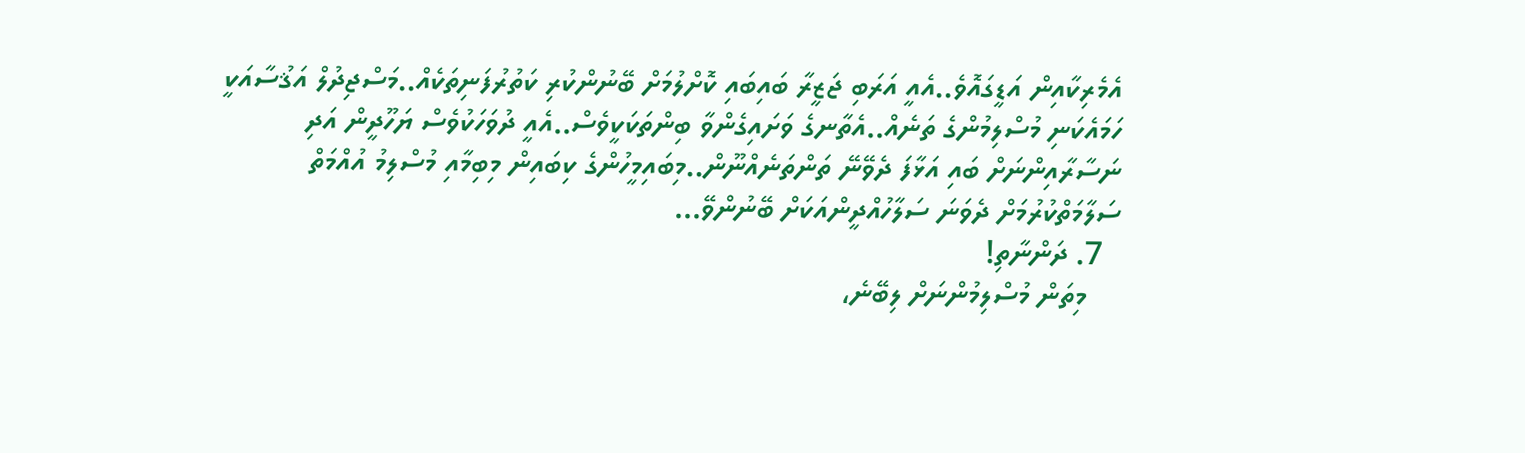އެމެރިކާއިން އަޑީގައޮވެ..އެއީ އަރަބި ޖަޒީރާ ބައިބައި ކޮށްލުމަށް ބޭނުންކުރި ކަތުރުފަނިތަކެއް..މަސްޖިދުލް އަޤުސާއަކީ ހަމައެކަނި މުސްލިމުންގެ ތަނެއް..އެތާނގެ ވަށައިގެންވާ ބިންތަކަކީވެސް..އެއީ ދުވަހަކުވެސް ޔަހޫދީން އަދި ނަސާރާއިންނަށް ބައި އަޅާފަ ދެވޭނޭ ތަންތަނެއްނޫން..މިބައިމީހުންގެ ކިބައިން މިބިމާއި މުސްލިމު އުއްމަތް ސަލާމަތްކުރުމަށް ދެވަނަ ސަލާހުއްދީންއަކަށް ބޭނުންވޭ...
  7. ދަންނާތި!
    މިތަން މުސްލިމުންނަށް ލިބޭނެ،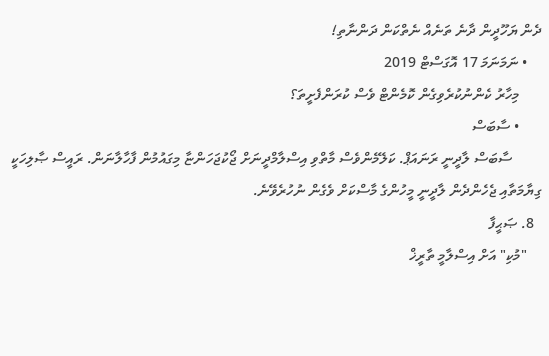ދެން ޔަހޫދީން ދާނެ ތަނެއް ނެތްކަން ދަންނާތި!
    • ނަމަނަމަ 17 އޮގަސްޓް 2019
      މިހާރު ކެންނުކުރެވިގެން ކޮމެންޓް ވެސް ކުރަންފެށީތަ؟
      • ސާބަސް
        ސާބަސް ލާދީނީ ރަނައަޕް. ކަލޭމެންވެސް މާތްވި އިސްލާމްދީނަށް ޖޯކުޖަހަންޏާ މިގައުމުން ފާހާލާނަން. ރައީސް ޞާލިހަކީ ގިޔާމަތާއި ޖެހެންދެން ލާދީނީ މީހުންގެ މާސްކަށް ވެގެން ނުހުރެވޭނެ.
  8. ޞަޙީފާ
    "މުކި" އަށް އިސްލާމީ ތާރީޚް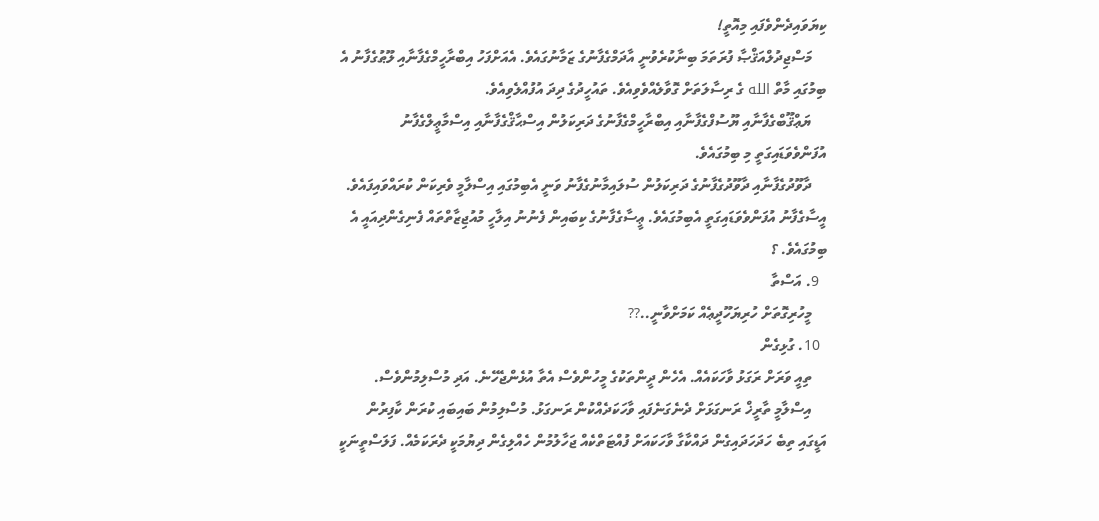ކިޔަވައިދެންވެފައި މިއޮތީ!
    މަސްޖިދުލްއަޤްޞާ ފުރަތަމަ ބިނާކުރެވުނީ އާދަމްގެފާނުގެ ޒަމާނުގައެވެ. އެއަށްފަހު އިބްރާހީމްގެފާނާއި ލޫޠުގެފާނު އެ ބިމުގައި މާތް الله ގެ ރިސާލަތަށް ގޮވާލެއްވެވިއެވެ. ތައުހީދުގެ ދިދަ އުފުއްލެވިއެވެ.
    ޔަޢްޤޫބްގެފާނާއި ޔޫސުފްގެފާނާއި އިބްރާހީމްގެފާނުގެ ދަރިކަލުން އިސްޙާޤްގެފާނާއި އިސްމާޢީލްގެފާނު އުފަންވެވަޑައިގަތީ މި ބިމުގައެވެ.
    ދާވޫދުގެފާނާއި ދާވޫދުގެފާނުގެ ދަރިކަލުން ސުލައިމާނުގެފާނު ވަނީ އެބިމުގައި އިސްލާމީ ވެރިކަން ކުރައްވައިފައެވެ. އީސާގެފާނު އުފަންވެވަޑައިގަތީ އެބިމުގައެވެ. ޢީސާގެފާނުގެ ކިބައިން ފެނުނު އިލާހީ މުއުޖިޒާތްތައް ފެނިގެންދިއައީ އެ ބިމުގައެވެ. ؟
  9. އަސްތާ
    މީހުރިގޮތަށް ހުރިޔަހޫދީޢެއް ކަމަށްވާނީ..??
  10. ގުޅިގެން
    ތިއީ ވަރަށް ރަގަޅު ވާހަކައެއް. އެހެން ދީންތަކުގެ މީހުންވެސް އެތާ އުޅެންޖެހޭނެ. އަދި މުސްލިމުންވެސް.
    އިސްލާމީ ތާރީޚް ރަނގަޅަށް ދެނެގަނެފައި ވާހަކަދެއްކުން ރަނގަޅު. މުސްލިމުން ބައިބައި ކުރަން ކާފިރުން އަޑީގައި ތިބެ ހަދަހަދައިގެން ދައްކާގާ ވާހަކައަށް ފުއްޓަތްކެއް ޖަހާލުމުން ހެއްލިގެން ދިޔުމަކީ ދެރަކަމެއް. ފަލަސްތީނަކީ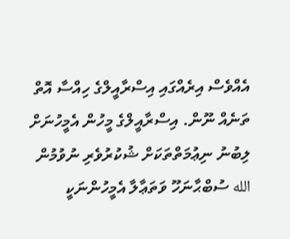އެއްވެސް އިރެއްގައި އިސްރާއީލްގެ ހިއްސާ އޮތް ތަނެއް ނޫން. އިސްރާއީލްގެ މީހުން އެމީހުނަށް ލިބުނު ނިޢުމަތްތަކަށް ޝުކުރުވެރި ނުވުމުން الله ސުބްޙާނަހޫ ވަތަޢާލާ އެމީހުންނަކީ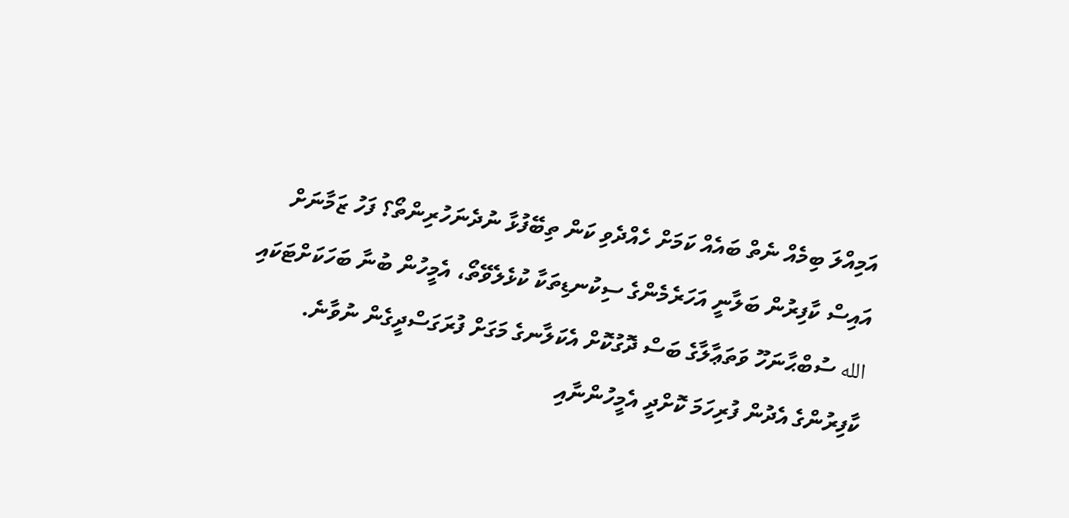އަމިއްލަ ބިމެއް ނެތް ބައެއް ކަމަށް ހެއްދެވި ކަން ތިބޭފުޅާ ނުދެނަހުރިންތޯ؟ ފަހު ޒަމާނަށް އައިސް ކާފިރުން ބަލާނީ އަހަރެމެންގެ ސިކުނޑިތަކާ ކުޅެލެވޭތޯ، އެމީހުން ބުނާ ބަހަކަށްޓަކައި الله ސުބްޙާނަހޫ ވަތަޢާލާގެ ބަސް ދޮގުކޮށް އެކަލާނގެ މަގަށް ފުރަގަސްދީގެން ނުވާނެ. ކާފިރުންގެ އެދުން ފުރިހަމަ ކޮށްދީ އެމީހުންނާއި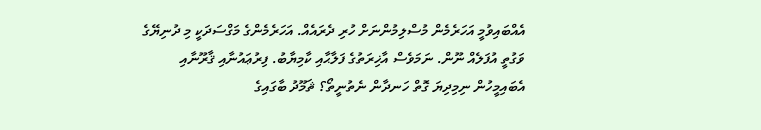އެއްބައިވުމީ އަހަރެމެން މުސްލިމުންނަށް ހުރި ދެރައެއް. އަހަރެމެންގެ މަގްސަދަކީ މި ދުނިޔޭގެ ވަގުތީ އުފަލެއް ނޫން. ނަމަވެސް އާޚިރަތުގެ ފަލާޙާއި ކާމިޔާބު. ފިރުޢައުނާއި ޤާރޫނާއި އެބައިމީހުން ނިމިދިޔަ ގޮތް ހަނދާން ނެތުނީތޯ؟ ޘަމޫދު ބާގައިގެ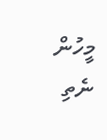މީހުން ނެތި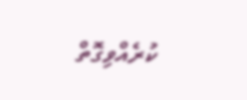ކުރެއްވިގޮތް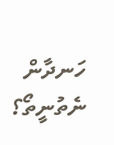ހަނދާން ނެތުނީތޯ؟